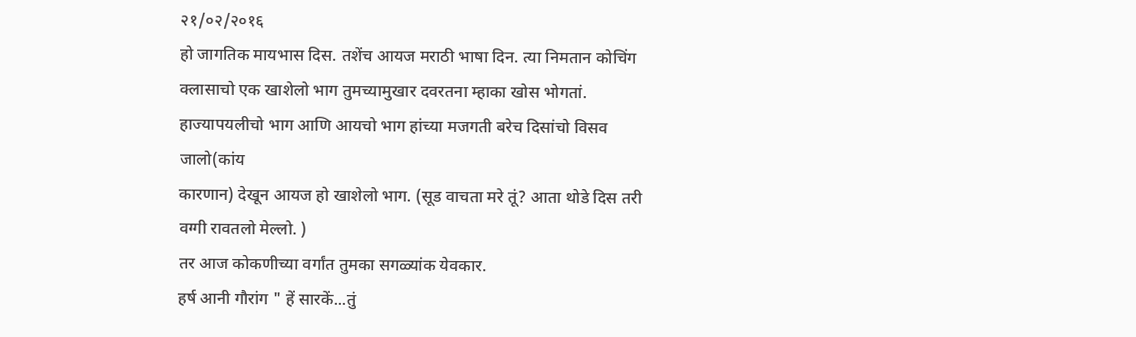२१/०२/२०१६
हो जागतिक मायभास दिस. तशेंच आयज मराठी भाषा दिन. त्या निमतान कोचिंग
क्लासाचो एक खाशेलो भाग तुमच्यामुखार दवरतना म्हाका खोस भोगतां.
हाज्यापयलीचो भाग आणि आयचो भाग हांच्या मजगती बरेच दिसांचो विसव जालो(कांय
कारणान) देखून आयज हो खाशेलो भाग. (सूड वाचता मरे तूं? आता थोडे दिस तरी
वग्गी रावतलो मेल्लो. )
तर आज कोकणीच्या वर्गांत तुमका सगळ्यांक येवकार.
हर्ष आनी गौरांग " हें सारकें...तुं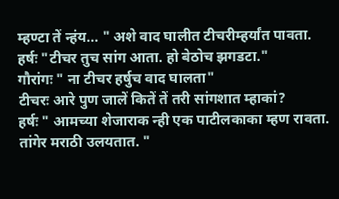म्हण्टा तें न्हंय... " अशे वाद घालीत टीचरीम्हर्यांत पावता.
हर्षः "टीचर तुच सांग आता. हो बेठोच झगडटा."
गौरांगः " ना टीचर हर्षुच वाद घालता"
टीचरः आरे पुण जालें कितें तें तरी सांगशात म्हाकां?
हर्षः " आमच्या शेजाराक न्ही एक पाटीलकाका म्हण रावता. तांगेर मराठी उलयतात. "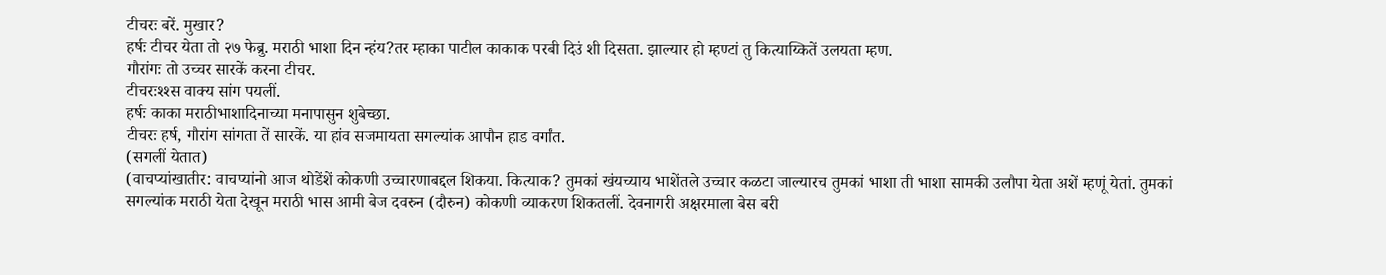टीचरः बरें. मुखार?
हर्षः टीचर येता तो २७ फेब्रु. मराठी भाशा दिन न्हंय?तर म्हाका पाटील काकाक परबी दिउं शी दिसता. झाल्यार हो म्हण्टां तु कित्याय्कितें उलयता म्हण.
गौरांगः तो उच्चर सारकें करना टीचर.
टीचरःश्श्स वाक्य सांग पयलीं.
हर्षः काका मराठीभाशादिनाच्या मनापासुन शुबेच्छा.
टीचरः हर्ष, गौरांग सांगता तें सारकें. या हांव सजमायता सगल्यांक आपौन हाड वर्गांत.
(सगलीं येतात)
(वाचप्यांखातीर: वाचप्यांनो आज थोडेंशें कोकणी उच्चारणाबद्दल शिकया. कित्याक? तुमकां खंयच्याय भाशेंतले उच्चार कळटा जाल्यारच तुमकां भाशा ती भाशा सामकी उलौपा येता अशें म्हणूं येतां. तुमकां सगल्यांक मराठी येता देखून मराठी भास आमी बेज दवरुन (दौरुन) कोकणी व्याकरण शिकतलीं. देवनागरी अक्षरमाला बेस बरी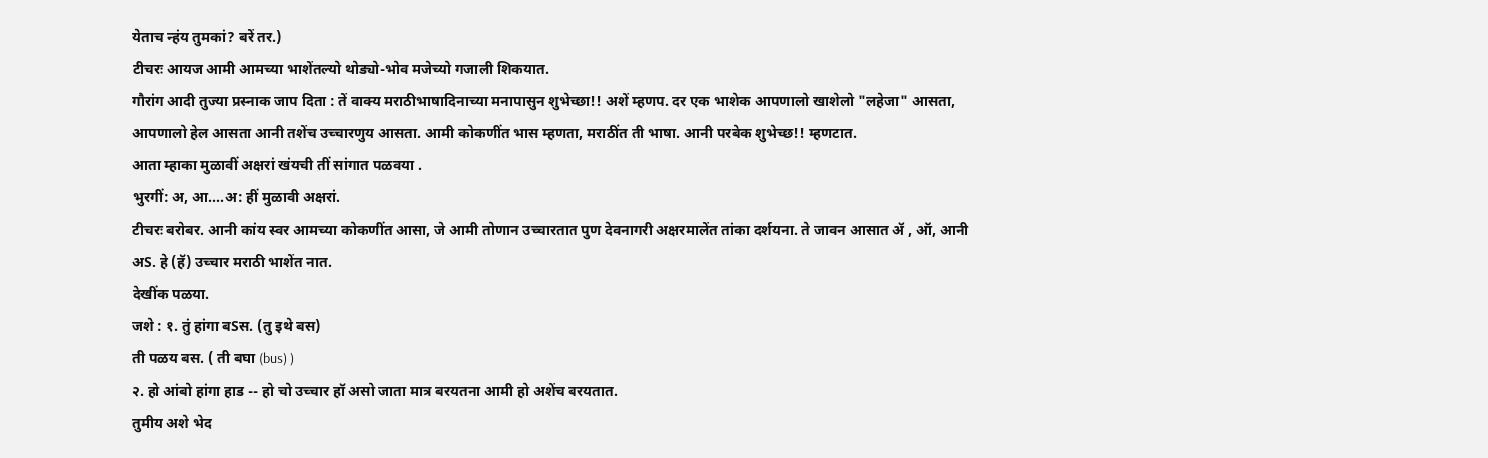येताच न्हंय तुमकां? बरें तर.)
टीचरः आयज आमी आमच्या भाशेंतल्यो थोड्यो-भोव मजेच्यो गजाली शिकयात.
गौरांग आदी तुज्या प्रस्नाक जाप दिता : तें वाक्य मराठीभाषादिनाच्या मनापासुन शुभेच्छा!! अशें म्हणप. दर एक भाशेक आपणालो खाशेलो "लहेजा" आसता, आपणालो हेल आसता आनी तशेंच उच्चारणुय आसता. आमी कोकणींत भास म्हणता, मराठींत ती भाषा. आनी परबेक शुभेच्छ!! म्हणटात.
आता म्हाका मुळावीं अक्षरां खंयची तीं सांगात पळवया .
भुरगीं: अ, आ....अ: हीं मुळावी अक्षरां.
टीचरः बरोबर. आनी कांय स्वर आमच्या कोकणींत आसा, जे आमी तोणान उच्चारतात पुण देवनागरी अक्षरमालेंत तांका दर्शयना. ते जावन आसात ॲ , ऑ, आनी अS. हे (हॅ) उच्चार मराठी भाशेंत नात.
देखींक पळया.
जशे : १. तुं हांगा बSस. (तु इथे बस)
ती पळय बस. ( ती बघा (bus) )
२. हो आंबो हांगा हाड -- हो चो उच्चार हॉ असो जाता मात्र बरयतना आमी हो अशेंच बरयतात.
तुमीय अशे भेद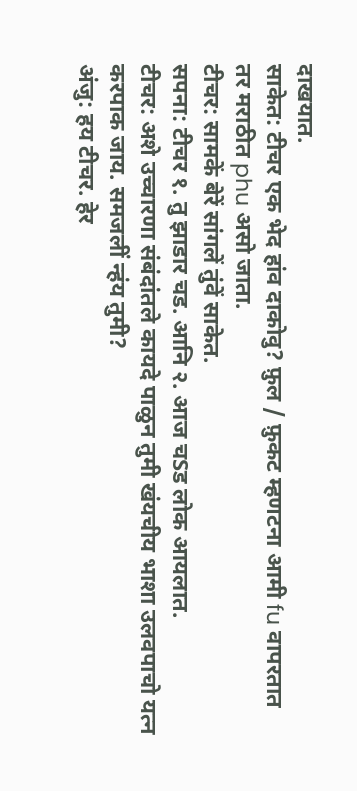दाखयात.
साकेत: टीचर एक भेद हांव दाकोवु? फ़ुल / फ़ुकट म्हणटना आमी fu वापरतात तर मराठीत phu असो जाता.
टीचर: सामकें बेरें सांगलें तुंवें साकेत.
सपना: टीचर १. तु झाडार चड. आनि २. आज चSड लोक आयलात.
टीचर: अशे उच्चारणा संबंदांतले कायदे पाळुन तुमी खंयचीय भाशा उलवपाचो यत्न करपाक जाय. समजलीं न्हंय तुमी?
अंजु: हय टीचर. हेर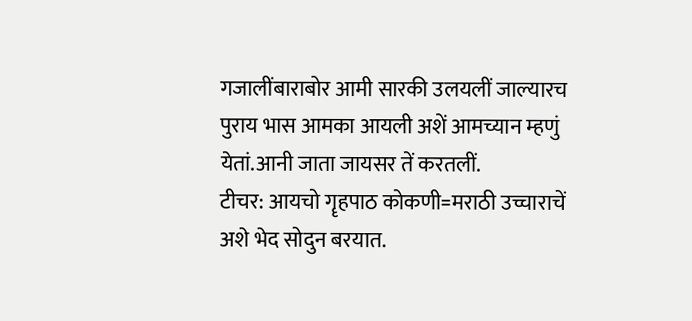गजालींबाराबोर आमी सारकी उलयलीं जाल्यारच पुराय भास आमका आयली अशें आमच्यान म्हणुं येतां.आनी जाता जायसर तें करतलीं.
टीचर: आयचो गॄहपाठ कोकणी=मराठी उच्चाराचें अशे भेद सोदुन बरयात.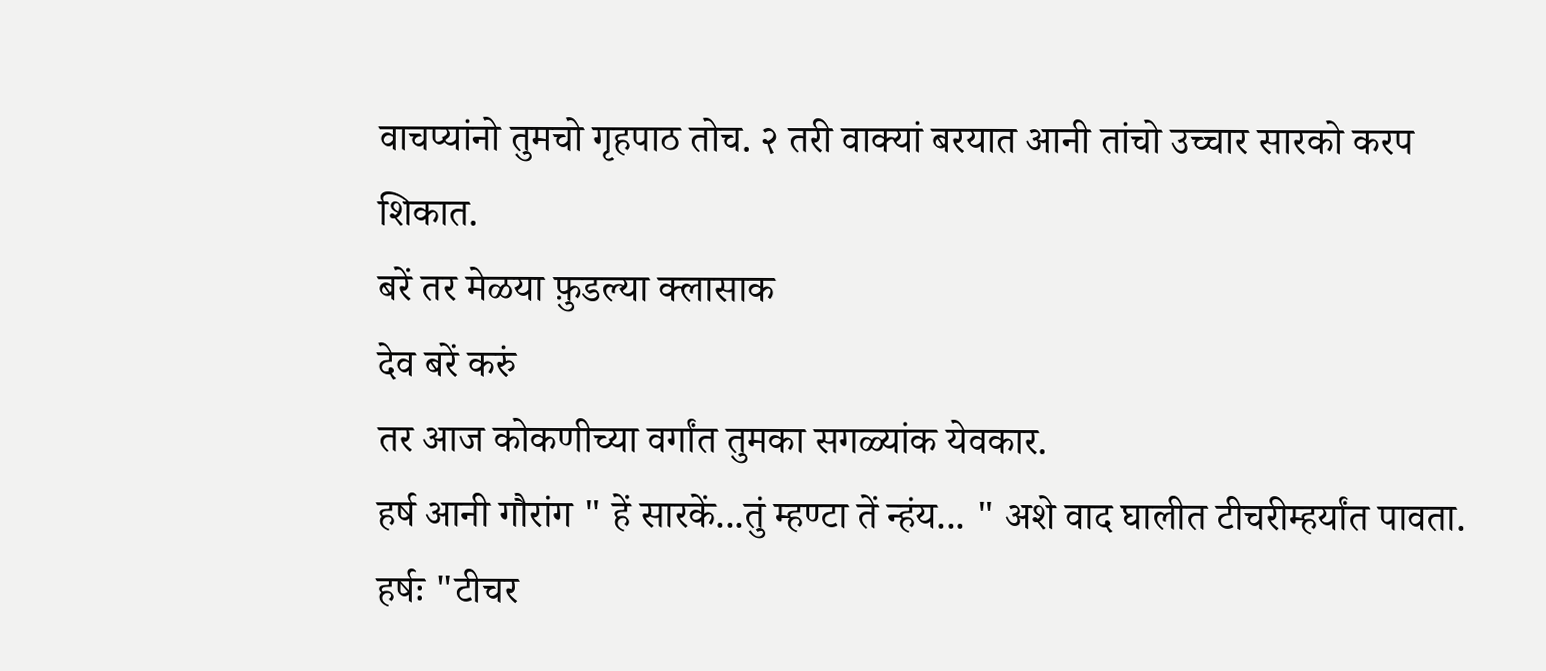वाचप्यांनो तुमचो गृहपाठ तोच. २ तरी वाक्यां बरयात आनी तांचो उच्चार सारको करप शिकात.
बरें तर मेळया फ़ुडल्या क्लासाक
देव बरें करुं
तर आज कोकणीच्या वर्गांत तुमका सगळ्यांक येवकार.
हर्ष आनी गौरांग " हें सारकें...तुं म्हण्टा तें न्हंय... " अशे वाद घालीत टीचरीम्हर्यांत पावता.
हर्षः "टीचर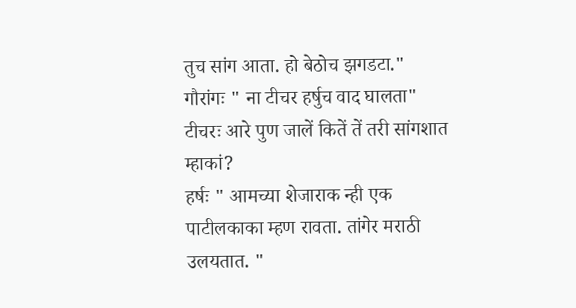तुच सांग आता. हो बेठोच झगडटा."
गौरांगः " ना टीचर हर्षुच वाद घालता"
टीचरः आरे पुण जालें कितें तें तरी सांगशात म्हाकां?
हर्षः " आमच्या शेजाराक न्ही एक पाटीलकाका म्हण रावता. तांगेर मराठी उलयतात. "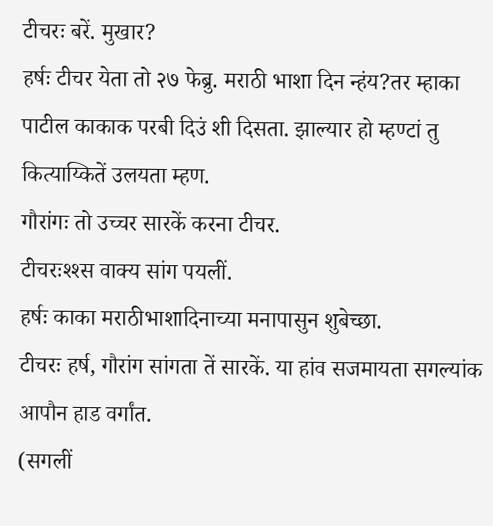टीचरः बरें. मुखार?
हर्षः टीचर येता तो २७ फेब्रु. मराठी भाशा दिन न्हंय?तर म्हाका पाटील काकाक परबी दिउं शी दिसता. झाल्यार हो म्हण्टां तु कित्याय्कितें उलयता म्हण.
गौरांगः तो उच्चर सारकें करना टीचर.
टीचरःश्श्स वाक्य सांग पयलीं.
हर्षः काका मराठीभाशादिनाच्या मनापासुन शुबेच्छा.
टीचरः हर्ष, गौरांग सांगता तें सारकें. या हांव सजमायता सगल्यांक आपौन हाड वर्गांत.
(सगलीं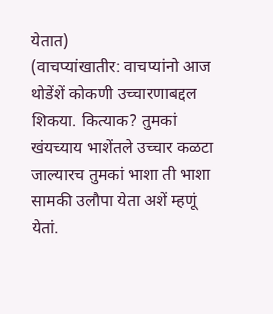येतात)
(वाचप्यांखातीर: वाचप्यांनो आज थोडेंशें कोकणी उच्चारणाबद्दल शिकया. कित्याक? तुमकां खंयच्याय भाशेंतले उच्चार कळटा जाल्यारच तुमकां भाशा ती भाशा सामकी उलौपा येता अशें म्हणूं येतां.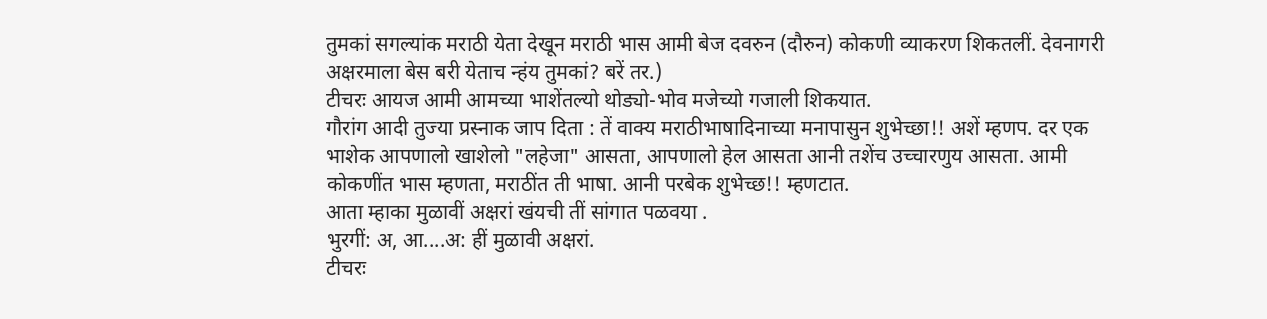तुमकां सगल्यांक मराठी येता देखून मराठी भास आमी बेज दवरुन (दौरुन) कोकणी व्याकरण शिकतलीं. देवनागरी अक्षरमाला बेस बरी येताच न्हंय तुमकां? बरें तर.)
टीचरः आयज आमी आमच्या भाशेंतल्यो थोड्यो-भोव मजेच्यो गजाली शिकयात.
गौरांग आदी तुज्या प्रस्नाक जाप दिता : तें वाक्य मराठीभाषादिनाच्या मनापासुन शुभेच्छा!! अशें म्हणप. दर एक भाशेक आपणालो खाशेलो "लहेजा" आसता, आपणालो हेल आसता आनी तशेंच उच्चारणुय आसता. आमी कोकणींत भास म्हणता, मराठींत ती भाषा. आनी परबेक शुभेच्छ!! म्हणटात.
आता म्हाका मुळावीं अक्षरां खंयची तीं सांगात पळवया .
भुरगीं: अ, आ....अ: हीं मुळावी अक्षरां.
टीचरः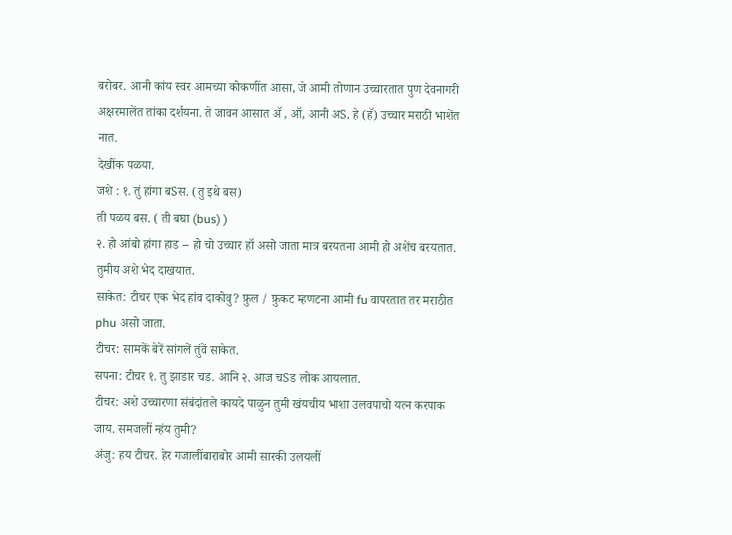बरोबर. आनी कांय स्वर आमच्या कोकणींत आसा, जे आमी तोणान उच्चारतात पुण देवनागरी अक्षरमालेंत तांका दर्शयना. ते जावन आसात ॲ , ऑ, आनी अS. हे (हॅ) उच्चार मराठी भाशेंत नात.
देखींक पळया.
जशे : १. तुं हांगा बSस. (तु इथे बस)
ती पळय बस. ( ती बघा (bus) )
२. हो आंबो हांगा हाड -- हो चो उच्चार हॉ असो जाता मात्र बरयतना आमी हो अशेंच बरयतात.
तुमीय अशे भेद दाखयात.
साकेत: टीचर एक भेद हांव दाकोवु? फ़ुल / फ़ुकट म्हणटना आमी fu वापरतात तर मराठीत phu असो जाता.
टीचर: सामकें बेरें सांगलें तुंवें साकेत.
सपना: टीचर १. तु झाडार चड. आनि २. आज चSड लोक आयलात.
टीचर: अशे उच्चारणा संबंदांतले कायदे पाळुन तुमी खंयचीय भाशा उलवपाचो यत्न करपाक जाय. समजलीं न्हंय तुमी?
अंजु: हय टीचर. हेर गजालींबाराबोर आमी सारकी उलयलीं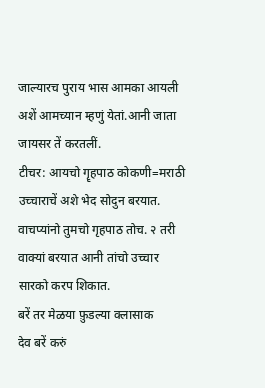जाल्यारच पुराय भास आमका आयली अशें आमच्यान म्हणुं येतां.आनी जाता जायसर तें करतलीं.
टीचर: आयचो गॄहपाठ कोकणी=मराठी उच्चाराचें अशे भेद सोदुन बरयात.
वाचप्यांनो तुमचो गृहपाठ तोच. २ तरी वाक्यां बरयात आनी तांचो उच्चार सारको करप शिकात.
बरें तर मेळया फ़ुडल्या क्लासाक
देव बरें करुं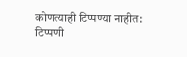कोणत्याही टिप्पण्या नाहीत:
टिप्पणी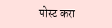पोस्ट करा